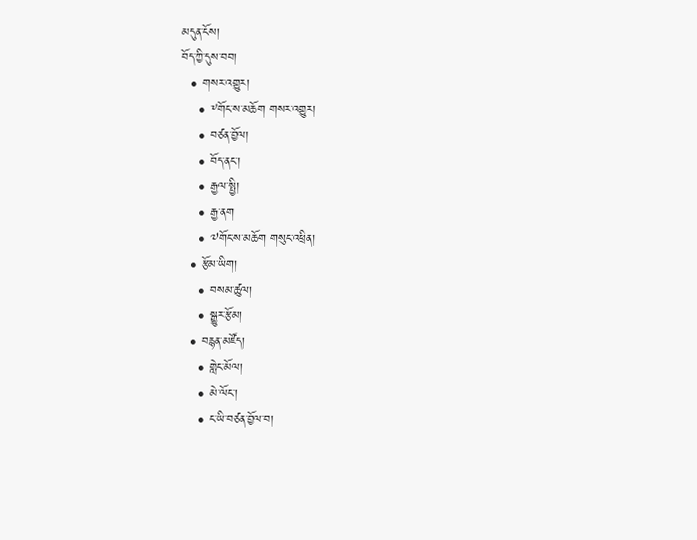མདུན་ངོས།
བོད་ཀྱི་དུས་བབ།
  • གསར་འགྱུར།
    • ༸གོང་ས་མཆོག གསར་འགྱུར།
    • བཙན་བྱོལ།
    • བོད་ནང་།
    • རྒྱལ་སྤྱི།
    • རྒྱ་ནག
    • ༧གོང་ས་མཆོག གསུང་འཕྲིན།
  • རྩོམ་ཡིག།
    • བསམ་ཚུལ།
    • སྒྱུར་རྩོམ།
  • བརྙན་མཛོད།
    • གླེང་མོལ།
    • མེ་ལོང་།
    • ང་ཡི་བཙན་བྱོལ་བ།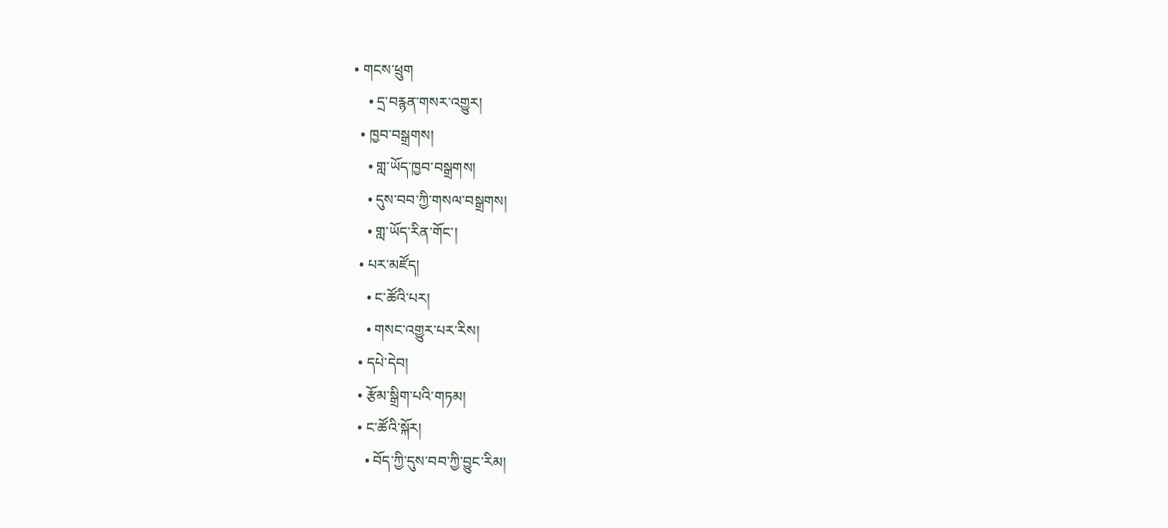• གངས་ཕྲུག
    • དྲ་བརྙན་གསར་འགྱུར།
  • ཁྱབ་བསྒྲགས།
    • གླ་ཡོད་ཁྱབ་བསྒྲགས།
    • དུས་བབ་ཀྱི་གསལ་བསྒྲགས།
    • གླ་ཡོད་རིན་གོང་།
  • པར་མཛོད།
    • ང་ཚོའི་པར།
    • གསང་འགྱུར་པར་རིས།
  • དཔེ་དེབ།
  • རྩོམ་སྒྲིག་པའི་གཏམ།
  • ང་ཚོའི་སྐོར།
    • བོད་ཀྱི་དུས་བབ་ཀྱི་བྱུང་རིམ།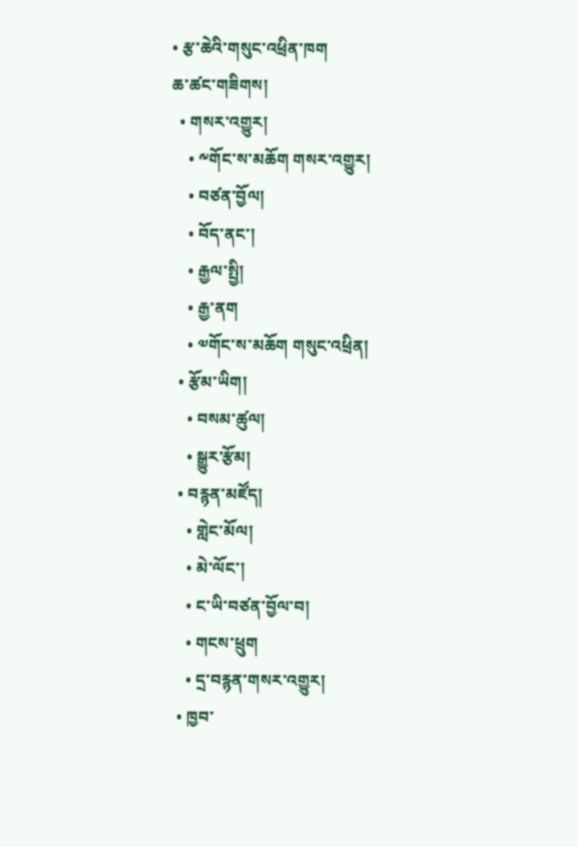• རྩ་ཆེའི་གསུང་འཕྲིན་ཁག
ཆ་ཚང་གཟིགས།
  • གསར་འགྱུར།
    • ༸གོང་ས་མཆོག གསར་འགྱུར།
    • བཙན་བྱོལ།
    • བོད་ནང་།
    • རྒྱལ་སྤྱི།
    • རྒྱ་ནག
    • ༧གོང་ས་མཆོག གསུང་འཕྲིན།
  • རྩོམ་ཡིག།
    • བསམ་ཚུལ།
    • སྒྱུར་རྩོམ།
  • བརྙན་མཛོད།
    • གླེང་མོལ།
    • མེ་ལོང་།
    • ང་ཡི་བཙན་བྱོལ་བ།
    • གངས་ཕྲུག
    • དྲ་བརྙན་གསར་འགྱུར།
  • ཁྱབ་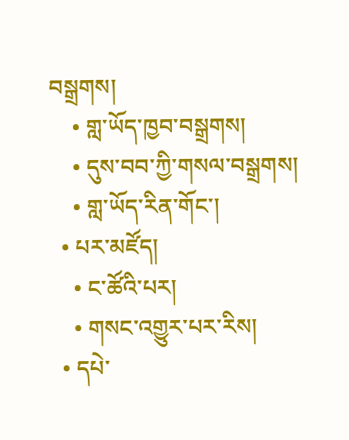བསྒྲགས།
    • གླ་ཡོད་ཁྱབ་བསྒྲགས།
    • དུས་བབ་ཀྱི་གསལ་བསྒྲགས།
    • གླ་ཡོད་རིན་གོང་།
  • པར་མཛོད།
    • ང་ཚོའི་པར།
    • གསང་འགྱུར་པར་རིས།
  • དཔེ་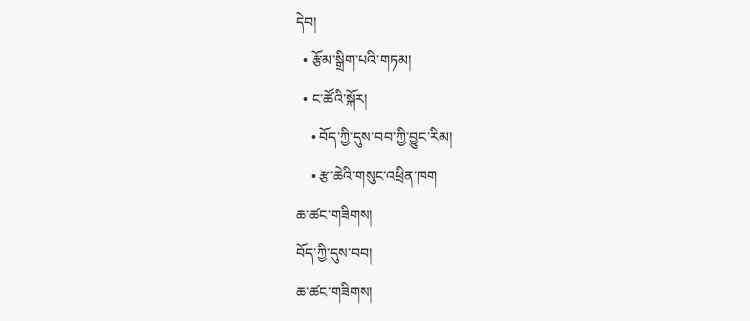དེབ།
  • རྩོམ་སྒྲིག་པའི་གཏམ།
  • ང་ཚོའི་སྐོར།
    • བོད་ཀྱི་དུས་བབ་ཀྱི་བྱུང་རིམ།
    • རྩ་ཆེའི་གསུང་འཕྲིན་ཁག
ཆ་ཚང་གཟིགས།
བོད་ཀྱི་དུས་བབ།
ཆ་ཚང་གཟིགས།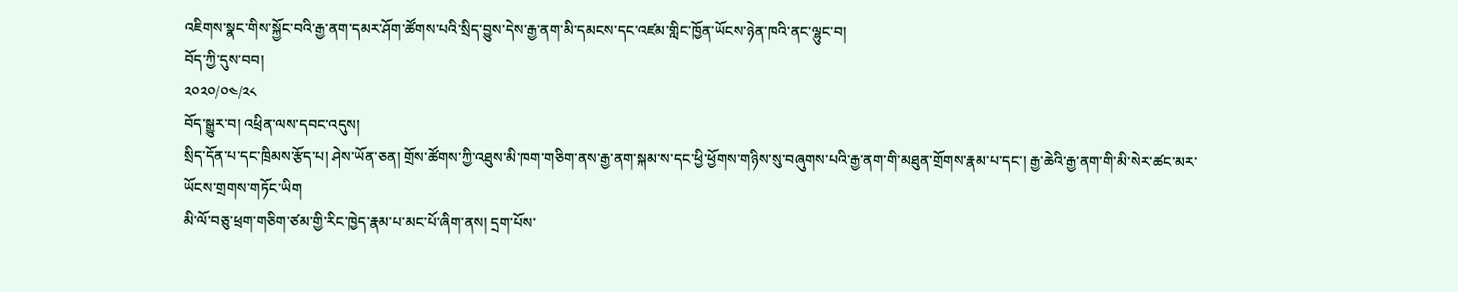འཇིགས་སྣང་གིས་སྐྱོང་བའི་རྒྱ་ནག་དམར་ཤོག་ཚོགས་པའི་སྲིད་བྱུས་དེས་རྒྱ་ནག་མི་དམངས་དང་འཛམ་གླིང་ཁྱོན་ཡོངས་ཉེན་ཁའི་ནང་ལྷུང་བ།
བོད་ཀྱི་དུས་བབ།
༢༠༢༠/༠༤/༢༨
བོད་སྒྱུར་བ། འཕྲིན་ལས་དབང་འདུས།
སྲིད་དོན་པ་དང་ཁྲིམས་རྩོད་པ། ཤེས་ཡོན་ཅན། གྲོས་ཚོགས་ཀྱི་འཐུས་མི་ཁག་གཅིག་ནས་རྒྱ་ནག་སྐམ་ས་དང་ཕྱི་ཕྱོགས་གཉིས་སུ་བཞུགས་པའི་རྒྱ་ནག་གི་མཐུན་གྲོགས་རྣམ་པ་དང་། རྒྱ་ཆེའི་རྒྱ་ནག་གི་མི་སེར་ཚང་མར་ཡོངས་གྲགས་གཏོང་ཡིག
མི་ལོ་བཅུ་ཕྲག་གཅིག་ཙམ་གྱི་རིང་ཁྱེད་རྣམ་པ་མང་པོ་ཞིག་ནས། དྲག་པོས་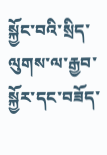སྐྱོང་བའི་སྲིད་ལུགས་ལ་རྒྱབ་སྐྱོར་དང་བཟོད་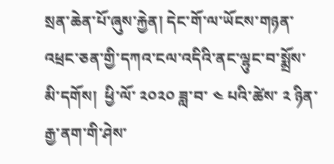སྲན་ཆེན་པོ་ཞུས་རྐྱེན། དེང་གོ་ལ་ཡོངས་གཉན་འཕྲང་ཅན་གྱི་དཀའ་ངལ་འདིའི་ནང་ལྷུང་བ་སྨྲོས་མི་དགོས།  ཕྱི་ལོ་ ༢༠༢༠ ཟླ་བ་ ༤ པའི་ཚེས་ ༢ ཉིན་རྒྱ་ནག་གི་ཤེས་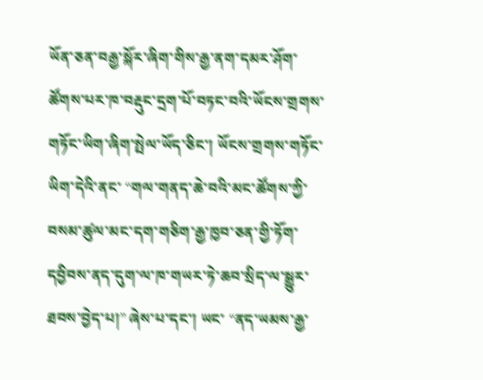ཡོན་ཅན་བརྒྱ་སྐོར་ཞིག་གིས་རྒྱ་ནག་དམར་ཤོག་ཚོགས་པར་ཁ་བརྡུང་དྲག་པོ་བཏང་བའི་ཡོངས་གྲགས་གཏོང་ཡིག་ཞིག་སྤེལ་ཡོད་ཅིང་། ཡོངས་གྲགས་གཏོང་ཡིག་དེའི་ནང་ “གལ་གནད་ཆེ་བའི་མང་ཚོགས་ཀྱི་བསམ་ཚུལ་མང་དག་གཅིག་རྒྱ་ཁྱབ་ཅན་གྱི་ཏོག་དབྱིབས་ནད་དུག་ལ་ཁ་གཡར་ཏེ་ཆབ་སྲིད་ལ་སྒྱུར་ཐབས་བྱེད་པ།ˮ ཞེས་པ་དང་། ཡང་ “ནད་ཡམས་རྒྱ་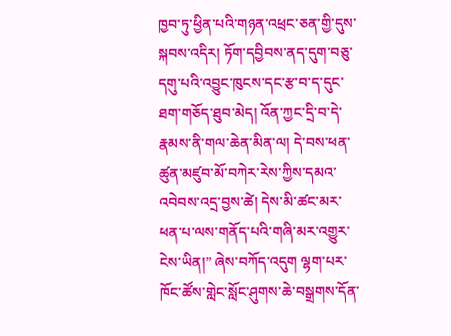ཁྱབ་ཏུ་ཕྱིན་པའི་གཉན་འཕྲང་ཅན་གྱི་དུས་སྐབས་འདིར། ཏོག་དབྱིབས་ནད་དུག་བཅུ་དགུ་པའི་འབྱུང་ཁུངས་དང་རྩ་བ་ད་དུང་ཐག་གཅོད་ཐུབ་མེད། འོན་ཀྱང་དྲི་བ་དེ་རྣམས་ནི་གལ་ཆེན་མིན་ལ། དེ་བས་ཕན་ཚུན་མཛུབ་མོ་བཀེར་རེས་ཀྱིས་དམའ་འབེབས་འདྲ་བྱས་ཚེ། དེས་མི་ཚང་མར་ཕན་པ་ལས་གནོད་པའི་གཞི་མར་འགྱུར་ངེས་ཡིན།ˮ ཞེས་བཀོད་འདུག ལྷག་པར་ཁོང་ཚོས་གླེང་སློང་ཤུགས་ཆེ་བསྒྲགས་དོན་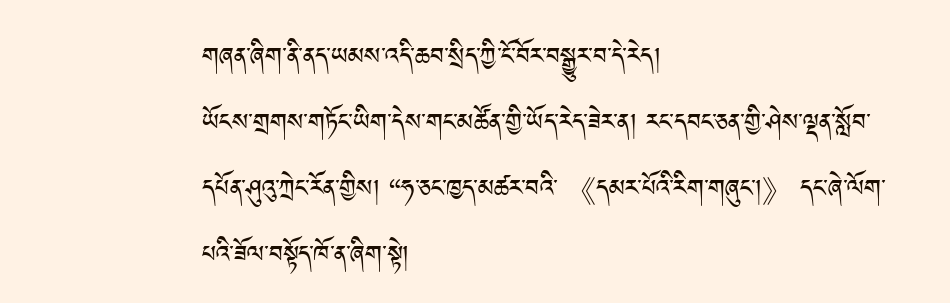གཞན་ཞིག་ནི་ནད་ཡམས་འདི་ཆབ་སྲིད་ཀྱི་ངོ་བོར་བསྒྱུར་བ་དེ་རེད།
ཡོངས་གྲགས་གཏོང་ཡིག་དེས་གང་མཚོན་གྱི་ཡོད་རེད་ཟེར་ན། རང་དབང་ཅན་གྱི་ཤེས་ལྡན་སློབ་དཔོན་ཤུའུ་ཀྲེང་རོན་གྱིས། “ཧ་ཅང་ཁྱད་མཚར་བའི་ 《དམར་པོའི་རིག་གཞུང་།》 དང་ཞེ་ལོག་པའི་ཟོལ་བསྟོད་ཁོ་ན་ཞིག་སྟེ།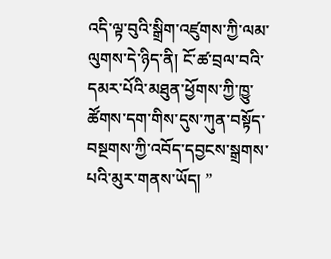འདི་ལྟ་བུའི་སྒྲིག་འཛུགས་ཀྱི་ལམ་ལུགས་དེ་ཉིད་ནི། ངོ་ཚ་བྲལ་བའི་དམར་པོའི་མཐུན་ཕྱོགས་ཀྱི་ཁྱུ་ཚོགས་དག་གིས་དུས་ཀུན་བསྟོད་བསྔགས་ཀྱི་འབོད་དབྱངས་སྒྲགས་པའི་མུར་གནས་ཡོད། ˮ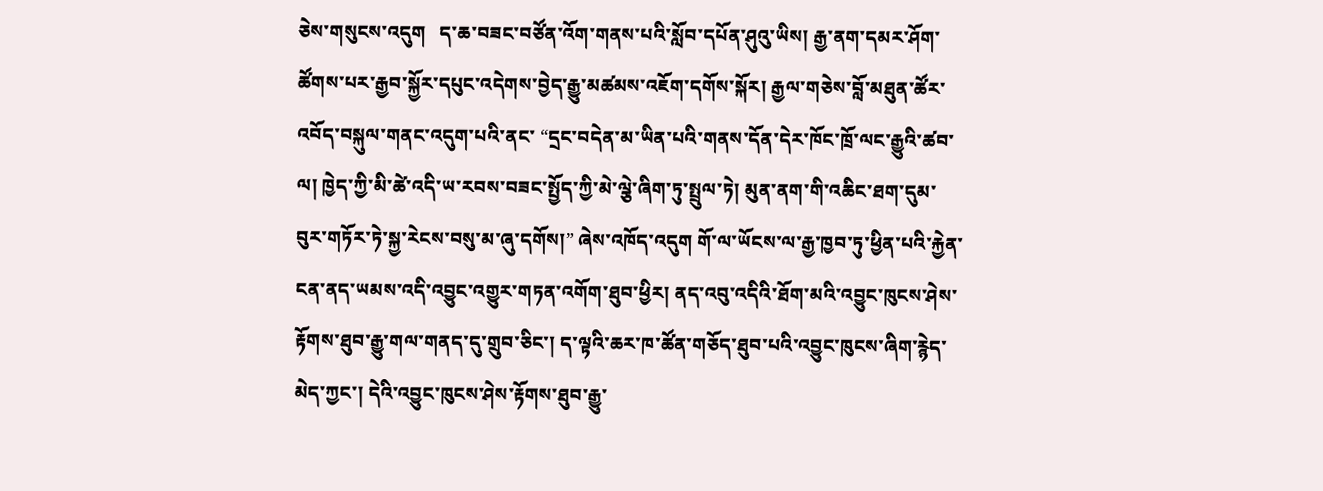ཅེས་གསུངས་འདུག   ད་ཆ་བཟང་བཙོན་འོག་གནས་པའི་སློབ་དཔོན་ཤུའུ་ཡིས། རྒྱ་ནག་དམར་ཤོག་ཚོགས་པར་རྒྱབ་སྐྱོར་དཔུང་འདེགས་བྱེད་རྒྱུ་མཚམས་འཇོག་དགོས་སྐོར། རྒྱལ་གཅེས་བློ་མཐུན་ཚོར་འབོད་བསྐུལ་གནང་འདུག་པའི་ནང་ “དྲང་བདེན་མ་ཡིན་པའི་གནས་དོན་དེར་ཁོང་ཁྲོ་ལང་རྒྱུའི་ཚབ་ལ། ཁྱེད་ཀྱི་མི་ཚེ་འདི་ཡ་རབས་བཟང་སྤྱོད་ཀྱི་མེ་ལྕེ་ཞིག་ཏུ་སྤྲུལ་ཏེ། མུན་ནག་གི་འཆིང་ཐག་དུམ་བུར་གཏོར་ཏེ་སྐྱ་རེངས་བསུ་མ་ཞུ་དགོས།ˮ ཞེས་འཁོད་འདུག གོ་ལ་ཡོངས་ལ་རྒྱ་ཁྱབ་ཏུ་ཕྱིན་པའི་རྐྱེན་ངན་ནད་ཡམས་འདི་འབྱུང་འགྱུར་གཏན་འགོག་ཐུབ་ཕྱིར། ནད་འབུ་འདིའི་ཐོག་མའི་འབྱུང་ཁུངས་ཤེས་རྟོགས་ཐུབ་རྒྱུ་གལ་གནད་དུ་གྲུབ་ཅིང་། ད་ལྟའི་ཆར་ཁ་ཚོན་གཅོད་ཐུབ་པའི་འབྱུང་ཁུངས་ཞིག་རྙེད་མེད་ཀྱང་། དེའི་འབྱུང་ཁུངས་ཤེས་རྟོགས་ཐུབ་རྒྱུ་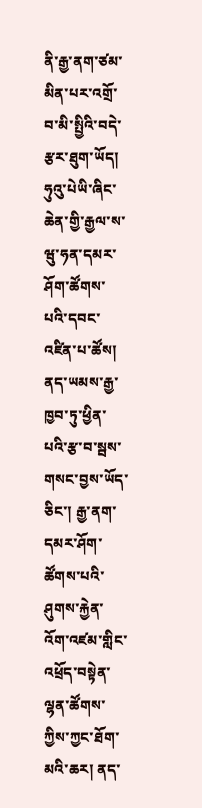ནི་རྒྱ་ནག་ཙམ་མིན་པར་འགྲོ་བ་མི་སྤྱིའི་བདེ་རྩར་ཐུག་ཡོད།
ཧུའུ་པེཡི་ཞིང་ཆེན་གྱི་རྒྱལ་ས་ཝུ་ཧན་དམར་ཤོག་ཚོགས་པའི་དབང་འཛིན་པ་ཚོས། ནད་ཡམས་རྒྱ་ཁྱབ་ཏུ་ཕྱིན་པའི་རྩ་བ་སྦས་གསང་བྱས་ཡོད་ཅིང་། རྒྱ་ནག་དམར་ཤོག་ཚོགས་པའི་ཤུགས་རྐྱེན་འོག་འཛམ་གླིང་འཕྲོད་བསྟེན་ལྷན་ཚོགས་ཀྱིས་ཀྱང་ཐོག་མའི་ཆར། ནད་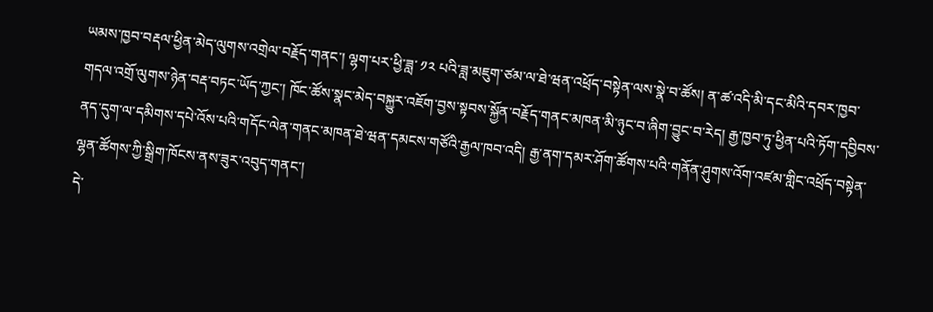ཡམས་ཁྱབ་བརྡལ་ཕྱིན་མེད་ལུགས་འགྲེལ་བརྗོད་གནང་། ལྷག་པར་ཕྱི་ཟླ་ ༡༢ པའི་ཟླ་མཇུག་ཙམ་ལ་ཐེ་ཝན་འཕྲོད་བསྟེན་ལས་སྣེ་བ་ཚོས། ན་ཚ་འདི་མི་དང་མིའི་དབར་ཁྱབ་གདལ་འགྲོ་ལུགས་ཉེན་བརྡ་བཏང་ཡོད་ཀྱང་། ཁོང་ཚོས་སྣང་མེད་བསྐྱུར་འཇོག་བྱས་སྟབས་སྐྱོན་བརྗོད་གནང་མཁན་མི་ཉུང་བ་ཞིག་བྱུང་བ་རེད། རྒྱ་ཁྱབ་ཏུ་ཕྱིན་པའི་ཏོག་དབྱིབས་ནད་དུག་ལ་དམིགས་དཔེ་འོས་པའི་གདོང་ལེན་གནང་མཁན་ཐེ་ཝན་དམངས་གཙོའི་རྒྱལ་ཁབ་འདི། རྒྱ་ནག་དམར་ཤོག་ཚོགས་པའི་གནོན་ཤུགས་འོག་འཛམ་གླིང་འཕྲོད་བསྟེན་ལྷན་ཚོགས་ཀྱི་སྒྲིག་ཁོངས་ནས་ཟུར་འབུད་གནང་།
དེ་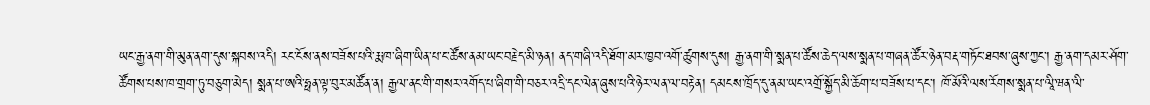ཡང་རྒྱ་ནག་གི་མུན་ནག་དུས་སྐབས་འདི། རང་ངོས་ནས་བཟོས་པའི་རྨ་ཁ་ཞིག་ཡིན་པ་ང་ཚོས་ནམ་ཡང་བརྗེད་མི་ཉན། ནད་གཞི་འདི་ཐོག་མར་ཁྱབ་འགོ་ཚུགས་དུས། རྒྱ་ནག་གི་སྨན་པ་ཚོས་ཆེད་ལས་སྨན་པ་གཞན་ཚོར་ཉེན་བརྡ་གཏོང་ཐབས་ཞུས་ཀྱང་། རྒྱ་ནག་དམར་ཤོག་ཚོགས་པས་ཁ་གྲག་ཏུ་བཅུག་མེད། སྨན་པ་ཨའི་ཧྥན་ལྟ་བུར་མཚོན་ན། རྒྱལ་ནང་གི་གསར་འགོད་པ་ཞིག་གི་བཅར་འདྲི་དང་ལེན་ཞུས་པའི་ཉེར་ལན་ལ་བརྟེན། དམངས་ཁྲོད་དུ་ནམ་ཡང་འགྲོ་སྐྱོད་མི་ཆོག་པ་བཟོས་པ་དང་། ཁོ་མོའི་ལས་རོགས་སྨན་པ་ལཱི་ཝན་ལི་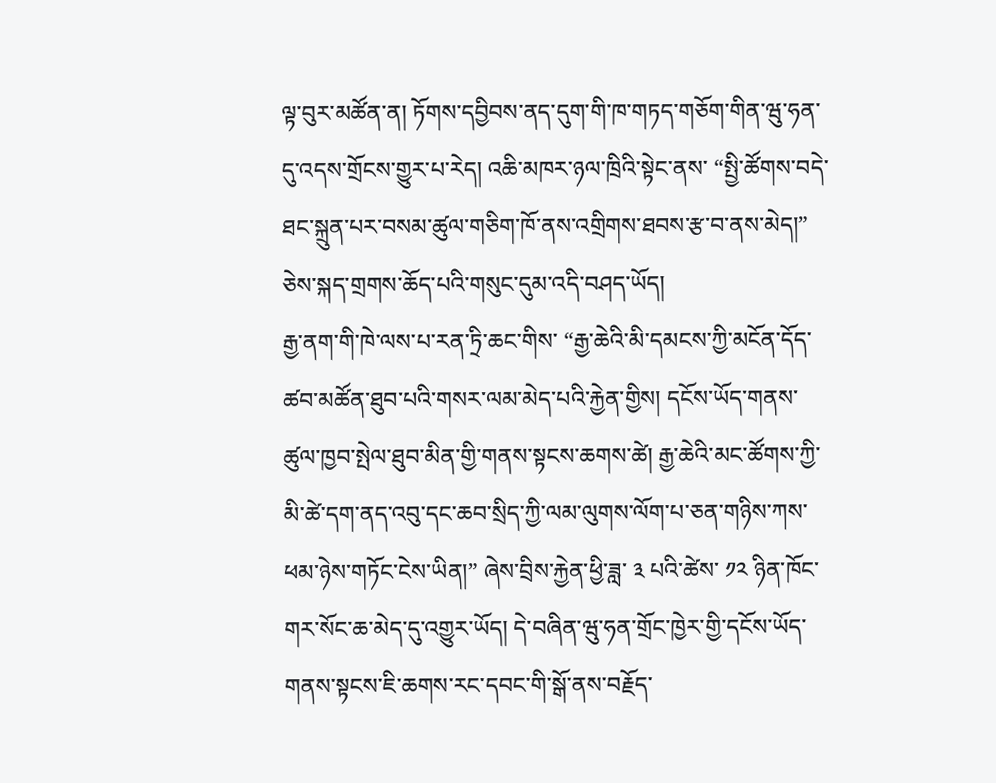ལྟ་བུར་མཚོན་ན། ཏོགས་དབྱིབས་ནད་དུག་གི་ཁ་གཏད་གཅོག་གིན་ཝུ་ཧན་དུ་འདས་གྲོངས་གྱུར་པ་རེད། འཆི་མཁར་ཉལ་ཁྲིའི་སྟེང་ནས་ “སྤྱི་ཚོགས་བདེ་ཐང་སྐྲུན་པར་བསམ་ཚུལ་གཅིག་ཁོ་ནས་འགྲིགས་ཐབས་རྩ་བ་ནས་མེད།ˮ ཅེས་སྐད་གྲགས་ཆོད་པའི་གསུང་དུམ་འདི་བཤད་ཡོད།
རྒྱ་ནག་གི་ཁེ་ལས་པ་རན་ཏྲི་ཆང་གིས་ “རྒྱ་ཆེའི་མི་དམངས་ཀྱི་མངོན་དོད་ཚབ་མཚོན་ཐུབ་པའི་གསར་ལམ་མེད་པའི་རྐྱེན་གྱིས། དངོས་ཡོད་གནས་ཚུལ་ཁྱབ་སྤེལ་ཐུབ་མིན་གྱི་གནས་སྟངས་ཆགས་ཚེ། རྒྱ་ཆེའི་མང་ཚོགས་ཀྱི་མི་ཚེ་དག་ནད་འབུ་དང་ཆབ་སྲིད་ཀྱི་ལམ་ལུགས་ལོག་པ་ཅན་གཉིས་ཀས་ཕམ་ཉེས་གཏོང་ངེས་ཡིན།ˮ ཞེས་བྲིས་རྐྱེན་ཕྱི་ཟླ་ ༣ པའི་ཚེས་ ༡༢ ཉིན་ཁོང་གར་སོང་ཆ་མེད་དུ་འགྱུར་ཡོད། དེ་བཞིན་ཝུ་ཧན་གྲོང་ཁྱེར་གྱི་དངོས་ཡོད་གནས་སྟངས་ཇི་ཆགས་རང་དབང་གི་སྒོ་ནས་བརྗོད་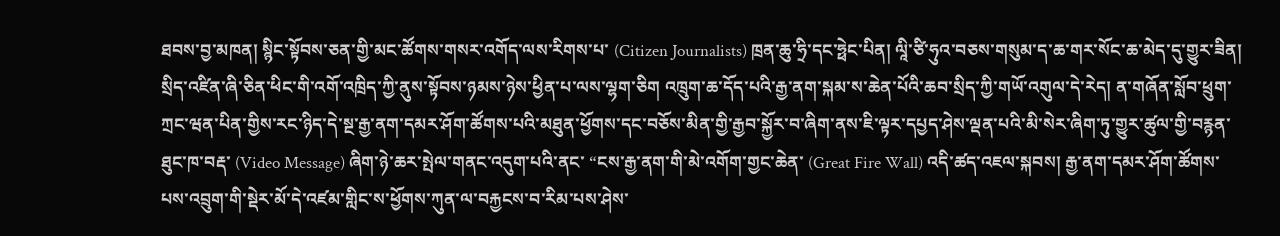ཐབས་བྱ་མཁན། སྙིང་སྟོབས་ཅན་གྱི་མང་ཚོགས་གསར་འགོད་ལས་རིགས་པ་ (Citizen Journalists) ཁྲན་ཆུ་ཧྲི་དང་ཧྥེང་པིན། ལཱི་ཙི་ཧུའ་བཅས་གསུམ་ད་ཆ་གར་སོང་ཆ་མེད་དུ་གྱུར་ཟིན།
སྲིད་འཛིན་ཞི་ཅིན་ཕིང་གི་འགོ་འཁྲིད་ཀྱི་ནུས་སྟོབས་ཉམས་ཉེས་ཕྱིན་པ་ལས་ལྷག་ཅིག འཁྲུག་ཆ་དོད་པའི་རྒྱ་ནག་སྐམ་ས་ཆེན་པོའི་ཆབ་སྲིད་ཀྱི་གཡོ་འགུལ་དེ་རེད། ན་གཞོན་སློབ་ཕྲུག་ཀྲང་ཝན་པིན་གྱིས་རང་ཉིད་དེ་སྔ་རྒྱ་ནག་དམར་ཤོག་ཚོགས་པའི་མཐུན་ཕྱོགས་དང་བཅོས་མིན་གྱི་རྒྱབ་སྐྱོར་བ་ཞིག་ནས་ཇི་ལྟར་དཔྱད་ཤེས་ལྡན་པའི་མི་སེར་ཞིག་ཏུ་གྱུར་ཚུལ་གྱི་བརྙན་ཐུང་ཁ་བརྡ་ (Video Message) ཞིག་ཉེ་ཆར་སྤེལ་གནང་འདུག་པའི་ནང་ “ངས་རྒྱ་ནག་གི་མེ་འགོག་གྱང་ཆེན་ (Great Fire Wall) འདི་ཚད་འཇལ་སྐབས། རྒྱ་ནག་དམར་ཤོག་ཚོགས་པས་འབྲུག་གི་སྡེར་མོ་དེ་འཛམ་གླིང་ས་ཕྱོགས་ཀུན་ལ་བརྐྱངས་བ་རིམ་པས་ཤེས་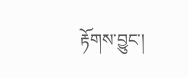རྟོགས་བྱུང་།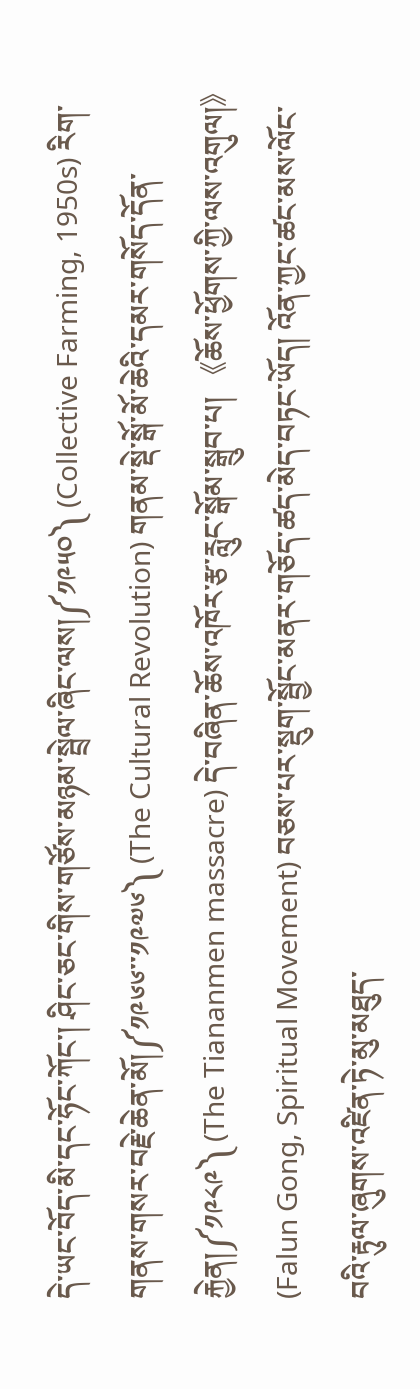དེ་ཡང་བོད་མི་དང་ཧོང་ཀོང་། ཤིང་ཅང་གིས་གཙོས་མཉམ་སྦྲེལ་ཞིང་ལས།༼༡༩༥༠༽ (Collective Farming, 1950s) རིག་གནས་གསར་བརྗེ་ཆེན་མོ།༼༡༩༦༦་་༡༩༧༦༽ (The Cultural Revolution) གནམ་སྡེ་སྒོ་མོ་ཆེའི་དམར་གསོད་དོན་རྐྱེན།༼༡༩༨༩༽ (The Tiananmen massacre) དེ་བཞིན་ཆོས་འཁོར་རྩ་རླུང་སྒོམ་སྒྲུབ་པ། 《ཆོས་ཕྱོགས་ཀྱི་ལས་འགུལ།》 (Falun Gong, Spiritual Movement) བཅས་པར་སྡུག་སྦྱོང་མནར་གཅོད་ཚད་མེད་བཏང་ཡོད། འོན་ཀྱང་ཚང་མས་ལོང་བའི་རྟུལ་ཞུགས་འཛིན་ཏེ་མུ་མཐུད་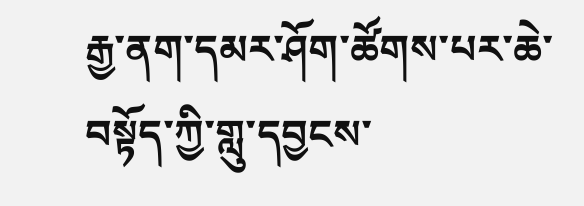རྒྱ་ནག་དམར་ཤོག་ཚོགས་པར་ཆེ་བསྟོད་ཀྱི་གླུ་དབྱངས་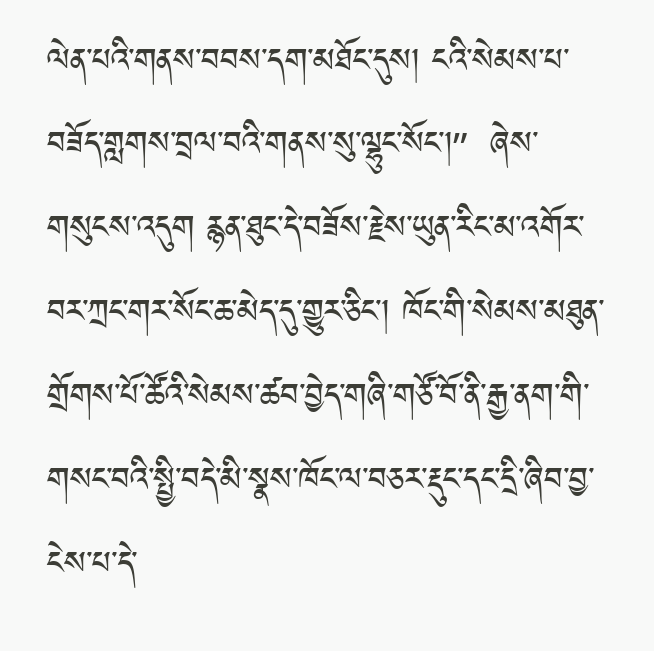ལེན་པའི་གནས་བབས་དག་མཐོང་དུས། ངའི་སེམས་པ་བཟོད་གླགས་བྲལ་བའི་གནས་སུ་ལྷུང་སོང་།ˮ  ཞེས་གསུངས་འདུག རྙན་ཐུང་དེ་བཟོས་རྗེས་ཡུན་རིང་མ་འགོར་བར་ཀྲང་གར་སོང་ཆ་མེད་དུ་གྱུར་ཅིང་། ཁོང་གི་སེམས་མཐུན་གྲོགས་པོ་ཚོའི་སེམས་ཚབ་བྱེད་གཞི་གཙོ་བོ་ནི་རྒྱ་ནག་གི་གསང་བའི་སྤྱི་བདེ་མི་སྣས་ཁོང་ལ་བཅར་རྡུང་དང་དྲི་ཞིབ་བྱ་ངེས་པ་དེ་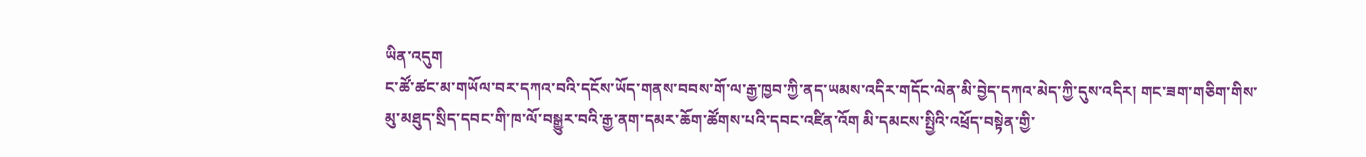ཡིན་འདུག
ང་ཚོ་ཚང་མ་གཡོལ་བར་དཀའ་བའི་དངོས་ཡོད་གནས་བབས་གོ་ལ་རྒྱ་ཁྱབ་ཀྱི་ནད་ཡམས་འདིར་གདོང་ལེན་མི་བྱེད་དཀའ་མེད་ཀྱི་དུས་འདིར། གང་ཟག་གཅིག་གིས་མུ་མཐུད་སྲིད་དབང་གི་ཁ་ལོ་བསྒྱུར་བའི་རྒྱ་ནག་དམར་ཆོག་ཚོགས་པའི་དབང་འཛིན་འོག མི་དམངས་སྤྱིའི་འཕྲོད་བསྟེན་གྱི་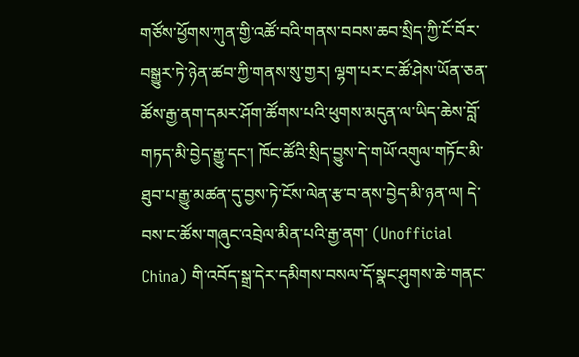གཙོས་ཕྱོགས་ཀུན་གྱི་འཚོ་བའི་གནས་བབས་ཆབ་སྲིད་ཀྱི་ངོ་བོར་བསྒྱུར་ཏེ་ཉེན་ཚབ་ཀྱི་གནས་སུ་གྱར། ལྷག་པར་ང་ཚོ་ཤེས་ཡོན་ཅན་ཚོས་རྒྱ་ནག་དམར་ཤོག་ཚོགས་པའི་ཕུགས་མདུན་ལ་ཡིད་ཆེས་བློ་གཏད་མི་བྱེད་རྒྱུ་དང་། ཁོང་ཚོའི་སྲིད་བྱུས་དེ་གཡོ་འགུལ་གཏོང་མི་ཐུབ་པ་རྒྱུ་མཚན་དུ་བྱས་ཏེ་ངོས་ལེན་རྩ་བ་ནས་བྱེད་མི་ཉན་ལ། དེ་བས་ང་ཚོས་གཞུང་འབྲེལ་མིན་པའི་རྒྱ་ནག་ (Unofficial China) གི་འབོད་སྒྲ་དེར་དམིགས་བསལ་དོ་སྣང་ཤུགས་ཆེ་གནང་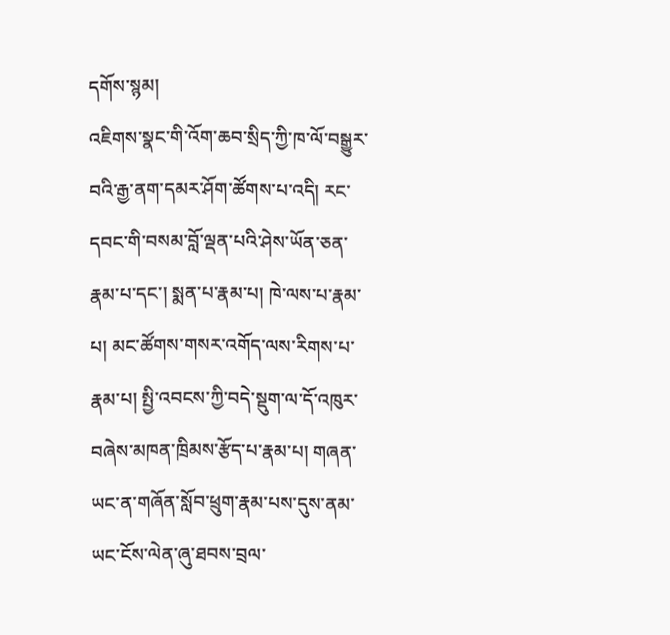དགོས་སྙམ།
འཇིགས་སྣང་གི་འོག་ཆབ་སྲིད་ཀྱི་ཁ་ལོ་བསྒྱུར་བའི་རྒྱ་ནག་དམར་ཤོག་ཚོགས་པ་འདི། རང་དབང་གི་བསམ་བློ་ལྡན་པའི་ཤེས་ཡོན་ཅན་རྣམ་པ་དང་། སྨན་པ་རྣམ་པ། ཁེ་ལས་པ་རྣམ་པ། མང་ཚོགས་གསར་འགོད་ལས་རིགས་པ་རྣམ་པ། སྤྱི་འབངས་ཀྱི་བདེ་སྡུག་ལ་དོ་འཁུར་བཞེས་མཁན་ཁྲིམས་རྩོད་པ་རྣམ་པ། གཞན་ཡང་ན་གཞོན་སློབ་ཕྲུག་རྣམ་པས་དུས་ནམ་ཡང་ངོས་ལེན་ཞུ་ཐབས་བྲལ་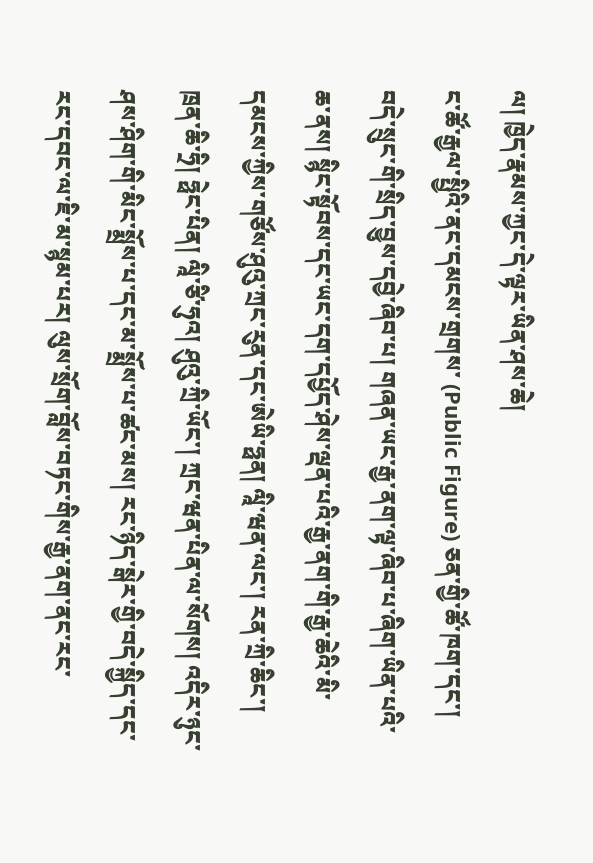ལ། ཁྱེད་རྣམས་ཀྱང་དེ་ལྟར་ཡིན་ཤས་ཆེ།
ང་ཚོ་རྒྱལ་སྤྱིའི་ནང་དམངས་གྲགས་ (Public Figure) ཅན་གྱི་ཚོ་ཁག་དང་། བདེ་སྲུང་གི་སྲིད་བྱུས་དབྱེ་ཞིབ་པ། གཞན་ཡང་རྒྱ་ནག་ལྟ་ཞིབ་པ་ཞིག་ཡིན་པའི་ཆ་ནས། སྙིང་སྟོབས་དང་ཡང་དག་དཔྱོད་ཤེས་ལྡན་པའི་རྒྱ་ནག་གི་རྒྱ་ཆེའི་མི་དམངས་ཀྱིས་གཙོས་ཤུའུ་ཀྲང་རུན་དང་ཨེཡི་ཧྥན། ལཱི་ཝན་ལང་། རན་ཀྲི་ཆིང་། ཁྲན་ཆི་ཧྲི། ཧྥེང་པིན། ལཱི་ཙི་ཧུའ། ཤུའུ་ཀྲི་ཡོང་། ཀྲང་ཝན་པིན་ལ་སོགས། འདིར་ཉུང་ཤས་ཤིག་གི་མིང་སྨྲོས་པ་དང་མ་སྨྲོས་པ་ཚང་མས། རང་ཉིད་སྒེར་གྱི་བདེ་སྐྱིད་དང་རང་དབང་ལ་ཇི་མ་སྙམ་པར། ལུས་སྲོག་བློས་བཏང་གིས་རྒྱ་ནག་ནང་རང་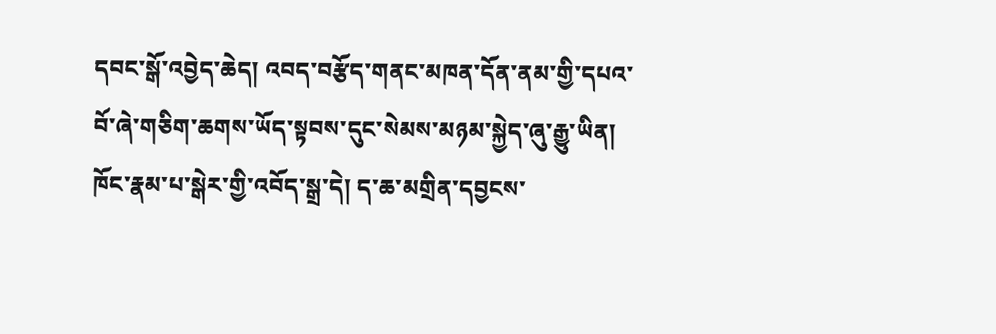དབང་སྒོ་འབྱེད་ཆེད། འབད་བརྩོད་གནང་མཁན་དོན་ནམ་གྱི་དཔའ་བོ་ཞེ་གཅིག་ཆགས་ཡོད་སྟབས་དུང་སེམས་མཉམ་སྐྱེད་ཞུ་རྒྱུ་ཡིན།
ཁོང་རྣམ་པ་སྒེར་གྱི་འབོད་སྒྲ་དེ། ད་ཆ་མགྲིན་དབྱངས་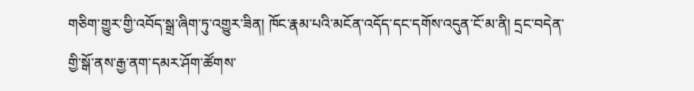གཅིག་གྱུར་གྱི་འབོད་སྒྲ་ཞིག་ཏུ་འགྱུར་ཟིན། ཁོང་རྣམ་པའི་མངོན་འདོད་དང་དགོས་འདུན་ངོ་མ་ནི། དྲང་བདེན་གྱི་སྒོ་ནས་རྒྱ་ནག་དམར་ཤོག་ཚོགས་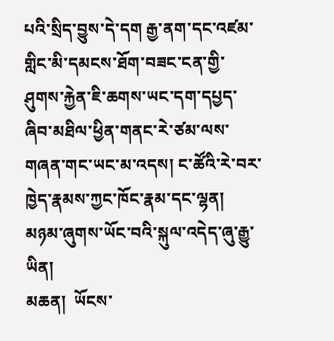པའི་སྲིད་བྱུས་དེ་དག རྒྱ་ནག་དང་འཛམ་གླིང་མི་དམངས་ཐོག་བཟང་ངན་གྱི་ཤུགས་རྐྱེན་ཇི་ཆགས་ཡང་དག་དཔྱད་ཞིབ་མཐིལ་ཕྱིན་གནང་རེ་ཙམ་ལས་གཞན་གང་ཡང་མ་འདས། ང་ཚོའི་རེ་བར་ཁྱེད་རྣམས་ཀྱང་ཁོང་རྣམ་དང་ལྷན། མཉམ་ཞུགས་ཡོང་བའི་སྐུལ་འདེད་ཞུ་རྒྱུ་ཡིན།
མཆན།  ཡོངས་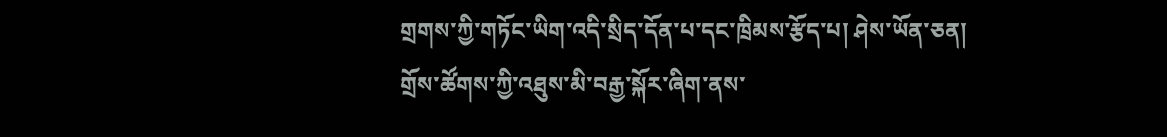གྲགས་ཀྱི་གཏོང་ཡིག་འདི་སྲིད་དོན་པ་དང་ཁྲིམས་རྩོད་པ། ཤེས་ཡོན་ཅན། གྲོས་ཚོགས་ཀྱི་འཐུས་མི་བརྒྱ་སྐོར་ཞིག་ནས་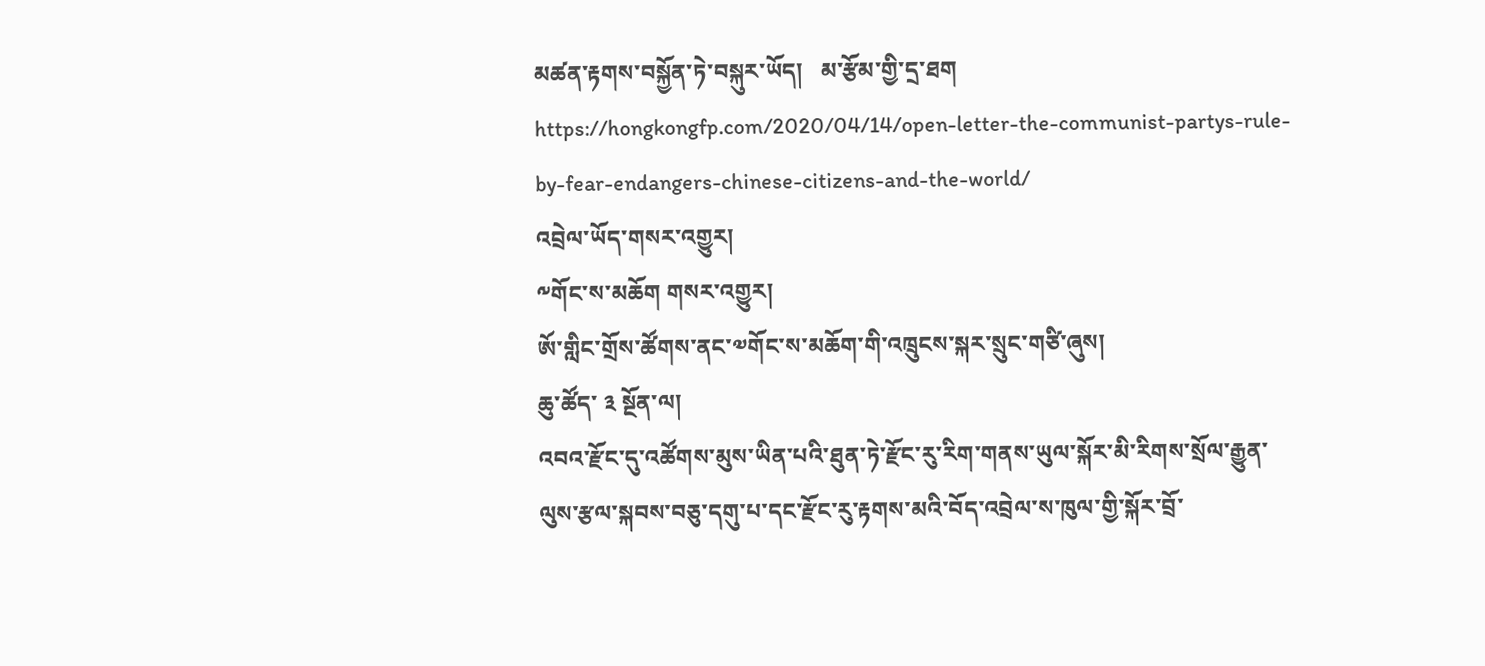མཚན་རྟགས་བསྐྱོན་ཏེ་བསྐུར་ཡོད།   མ་རྩོམ་གྱི་དྲ་ཐག https://hongkongfp.com/2020/04/14/open-letter-the-communist-partys-rule-by-fear-endangers-chinese-citizens-and-the-world/
འབྲེལ་ཡོད་གསར་འགྱུར།
༸གོང་ས་མཆོག གསར་འགྱུར།
ཨོ་གླིང་གྲོས་ཚོགས་ནང་༧གོང་ས་མཆོག་གི་འཁྲུངས་སྐར་སྲུང་གཙི་ཞུས།
ཆུ་ཚོད་ ༣ སྔོན་ལ།
འབའ་རྫོང་དུ་འཚོགས་མུས་ཡིན་པའི་ཐུན་ཏེ་རྫོང་རུ་རིག་གནས་ཡུལ་སྐོར་མི་རིགས་སྲོལ་རྒྱུན་ལུས་རྩལ་སྐབས་བཅུ་དགུ་པ་དང་རྫོང་རུ་རྟགས་མའི་བོད་འབྲེལ་ས་ཁུལ་གྱི་སྐོར་བྲོ་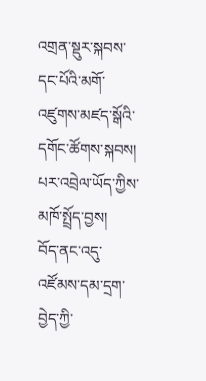འགྲན་སྡུར་སྐབས་དང་པོའི་མགོ་འཛུགས་མཛད་སྒོའི་དགོང་ཚོགས་སྐབས། པར་འབྲེལ་ཡོད་ཀྱིས་མཁོ་སྤྲོད་བྱས།
བོད་ནང་འདུ་འཛོམས་དམ་དྲག་བྱེད་ཀྱི་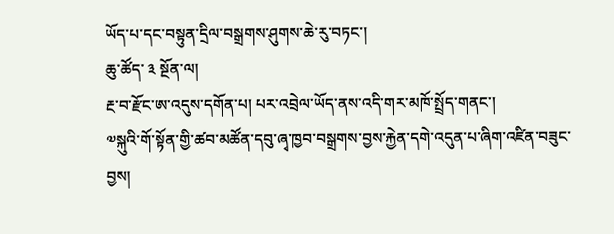ཡོད་པ་དང་བསྟུན་དྲིལ་བསྒྲགས་ཤུགས་ཆེ་རུ་བཏང་།
ཆུ་ཚོད་ ༣ སྔོན་ལ།
རྔ་བ་རྫོང་ཨ་འདུས་དགོན་པ། པར་འབྲེལ་ཡོད་ནས་འདི་གར་མཁོ་སྤྲོད་གནང་།
༧སྐུའི་གོ་སྟོན་གྱི་ཚབ་མཚོན་དབུ་ཞྭ་ཁྱབ་བསྒྲགས་བྱས་རྐྱེན་དགེ་འདུན་པ་ཞིག་འཛིན་བཟུང་བྱས།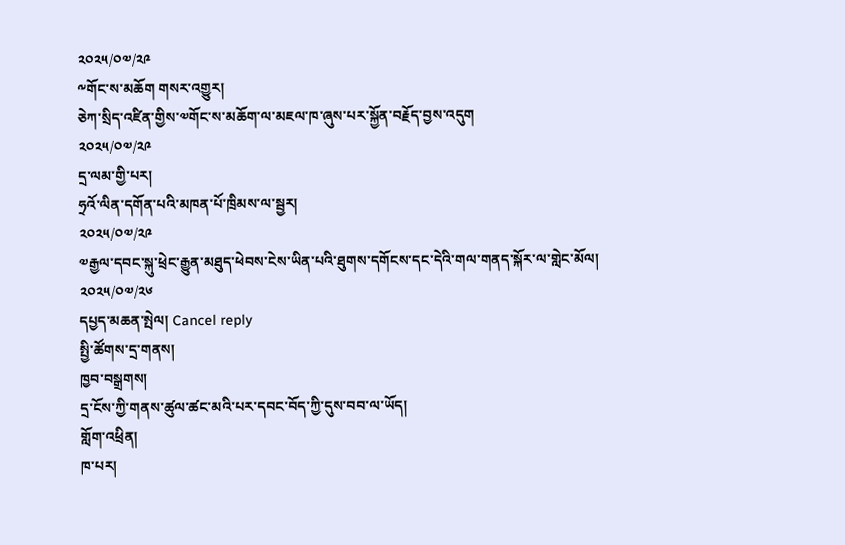༢༠༢༥/༠༧/༢༩
༸གོང་ས་མཆོག གསར་འགྱུར།
ཅེཀ་སྲིད་འཛིན་གྱིས་༧གོང་ས་མཆོག་ལ་མཇལ་ཁ་ཞུས་པར་སྐྱོན་བརྗོད་བྱས་འདུག
༢༠༢༥/༠༧/༢༩
དྲ་ལམ་གྱི་པར།
ཧྲའོ་ལིན་དགོན་པའི་མཁན་པོ་ཁྲིམས་ལ་སྦྱར།
༢༠༢༥/༠༧/༢༩
༧རྒྱལ་དབང་སྐུ་ཕྲེང་རྒྱུན་མཐུད་ཕེབས་ངེས་ཡིན་པའི་ཐུགས་དགོངས་དང་དེའི་གལ་གནད་སྐོར་ལ་གླེང་མོལ།
༢༠༢༥/༠༧/༢༦
དཔྱད་མཆན་སྤེལ། Cancel reply
སྤྱི་ཚོགས་དྲ་གནས།
ཁྱབ་བསྒྲགས།
དྲ་ངོས་ཀྱི་གནས་ཚུལ་ཚང་མའི་པར་དབང་བོད་ཀྱི་དུས་བབ་ལ་ཡོད།
གློག་འཕྲིན།
ཁ་པར།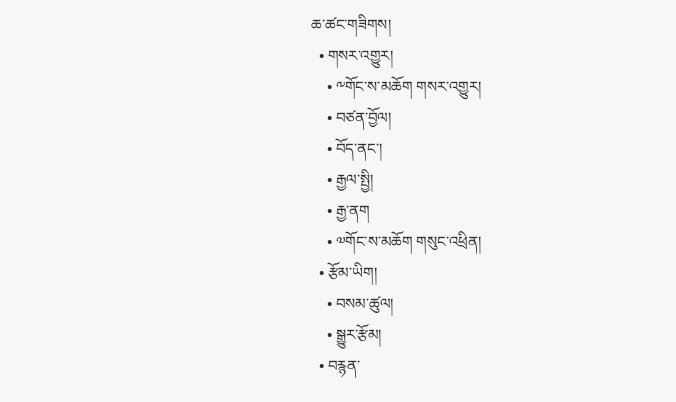ཆ་ཚང་གཟིགས།
  • གསར་འགྱུར།
    • ༸གོང་ས་མཆོག གསར་འགྱུར།
    • བཙན་བྱོལ།
    • བོད་ནང་།
    • རྒྱལ་སྤྱི།
    • རྒྱ་ནག
    • ༧གོང་ས་མཆོག གསུང་འཕྲིན།
  • རྩོམ་ཡིག།
    • བསམ་ཚུལ།
    • སྒྱུར་རྩོམ།
  • བརྙན་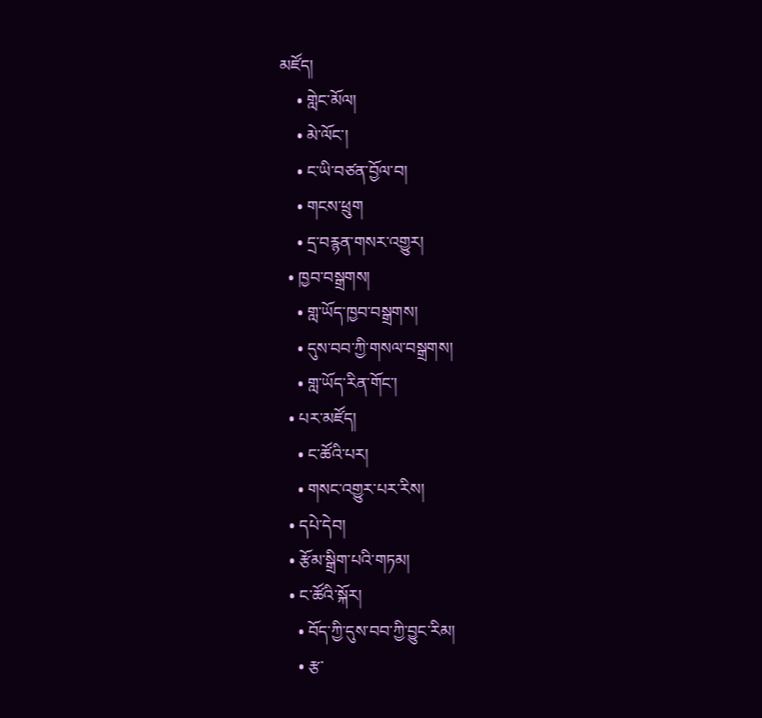མཛོད།
    • གླེང་མོལ།
    • མེ་ལོང་།
    • ང་ཡི་བཙན་བྱོལ་བ།
    • གངས་ཕྲུག
    • དྲ་བརྙན་གསར་འགྱུར།
  • ཁྱབ་བསྒྲགས།
    • གླ་ཡོད་ཁྱབ་བསྒྲགས།
    • དུས་བབ་ཀྱི་གསལ་བསྒྲགས།
    • གླ་ཡོད་རིན་གོང་།
  • པར་མཛོད།
    • ང་ཚོའི་པར།
    • གསང་འགྱུར་པར་རིས།
  • དཔེ་དེབ།
  • རྩོམ་སྒྲིག་པའི་གཏམ།
  • ང་ཚོའི་སྐོར།
    • བོད་ཀྱི་དུས་བབ་ཀྱི་བྱུང་རིམ།
    • རྩ་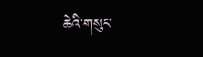ཆེའི་གསུང་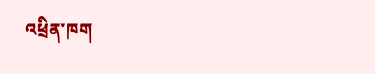འཕྲིན་ཁག